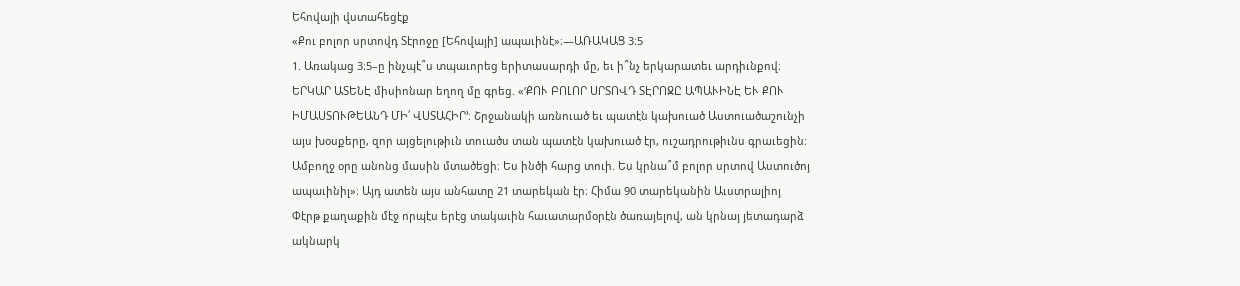Եհովայի վստահեցէք
«Քու բոլոր սրտովդ Տէրոջը [Եհովայի] ապաւինէ»։—ԱՌԱԿԱՑ 3։5
1. Առակաց 3։5–ը ինչպէ՞ս տպաւորեց երիտասարդի մը, եւ ի՞նչ երկարատեւ արդիւնքով։
ԵՐԿԱՐ ԱՏԵՆԷ միսիոնար եղող մը գրեց. «‘ՔՈՒ ԲՈԼՈՐ ՍՐՏՈՎԴ ՏԷՐՈՋԸ ԱՊԱՒԻՆԷ ԵՒ ՔՈՒ ԻՄԱՍՏՈՒԹԵԱՆԴ ՄԻ՛ ՎՍՏԱՀԻՐ’։ Շրջանակի առնուած եւ պատէն կախուած Աստուածաշունչի այս խօսքերը, զոր այցելութիւն տուածս տան պատէն կախուած էր, ուշադրութիւնս գրաւեցին։ Ամբողջ օրը անոնց մասին մտածեցի։ Ես ինծի հարց տուի. Ես կրնա՞մ բոլոր սրտով Աստուծոյ ապաւինիլ»։ Այդ ատեն այս անհատը 21 տարեկան էր։ Հիմա 90 տարեկանին Աւստրալիոյ Փէրթ քաղաքին մէջ որպէս երէց տակաւին հաւատարմօրէն ծառայելով, ան կրնայ յետադարձ ակնարկ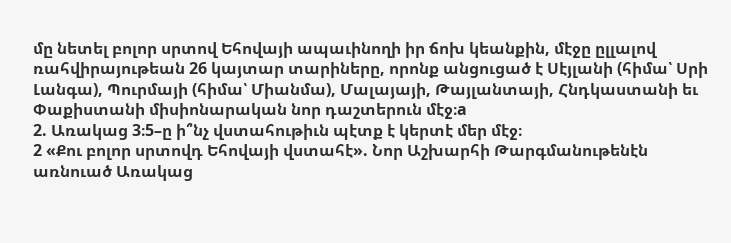մը նետել բոլոր սրտով Եհովայի ապաւինողի իր ճոխ կեանքին, մէջը ըլլալով ռահվիրայութեան 26 կայտար տարիները, որոնք անցուցած է Սէյլանի (հիմա՝ Սրի Լանգա), Պուրմայի (հիմա՝ Միանմա), Մալայայի, Թայլանտայի, Հնդկաստանի եւ Փաքիստանի միսիոնարական նոր դաշտերուն մէջ։a
2. Առակաց 3։5–ը ի՞նչ վստահութիւն պէտք է կերտէ մեր մէջ։
2 «Քու բոլոր սրտովդ Եհովայի վստահէ». Նոր Աշխարհի Թարգմանութենէն առնուած Առակաց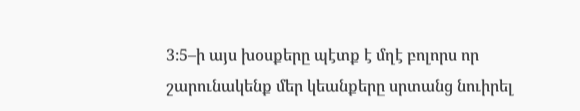3։5–ի այս խօսքերը պէտք է մղէ բոլորս որ շարունակենք մեր կեանքերը սրտանց նուիրել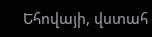Եհովայի, վստահ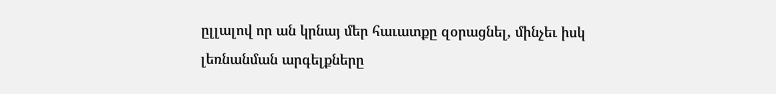ըլլալով որ ան կրնայ մեր հաւատքը զօրացնել, մինչեւ իսկ լեռնանման արգելքները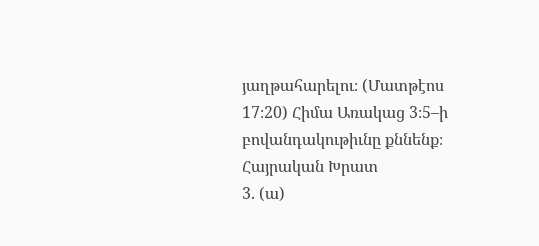յաղթահարելու։ (Մատթէոս 17։20) Հիմա Առակաց 3։5–ի բովանդակութիւնը քննենք։
Հայրական Խրատ
3. (ա)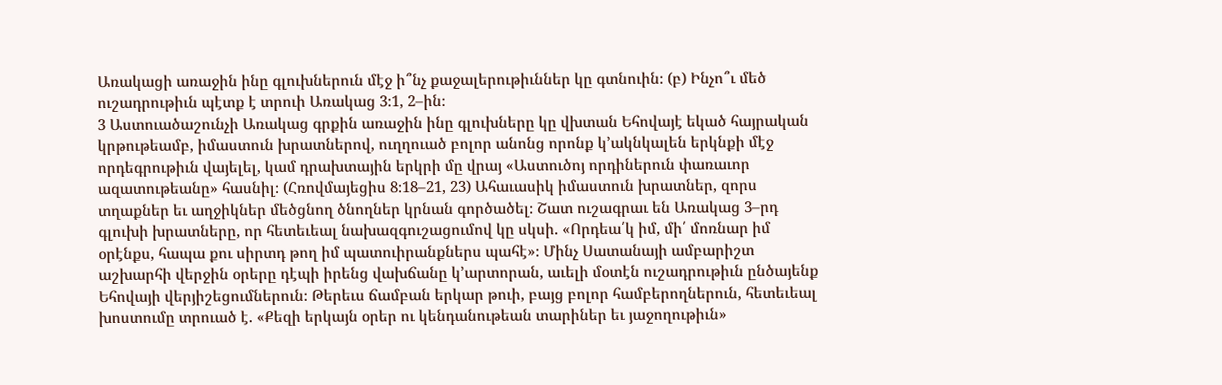Առակացի առաջին ինը գլուխներուն մէջ ի՞նչ քաջալերութիւններ կը գտնուին։ (բ) Ինչո՞ւ մեծ ուշադրութիւն պէտք է տրուի Առակաց 3։1, 2–ին։
3 Աստուածաշունչի Առակաց գրքին առաջին ինը գլուխները կը վխտան Եհովայէ եկած հայրական կրթութեամբ, իմաստուն խրատներով, ուղղուած բոլոր անոնց որոնք կ’ակնկալեն երկնքի մէջ որդեգրութիւն վայելել, կամ դրախտային երկրի մը վրայ «Աստուծոյ որդիներուն փառաւոր ազատութեանը» հասնիլ։ (Հռովմայեցիս 8։18–21, 23) Ահաւասիկ իմաստուն խրատներ, զորս տղաքներ եւ աղջիկներ մեծցնող ծնողներ կրնան գործածել։ Շատ ուշագրաւ են Առակաց 3–րդ գլուխի խրատները, որ հետեւեալ նախազգուշացումով կը սկսի. «Որդեա՛կ իմ, մի՛ մոռնար իմ օրէնքս, հապա քու սիրտդ թող իմ պատուիրանքներս պահէ»։ Մինչ Սատանայի ամբարիշտ աշխարհի վերջին օրերը դէպի իրենց վախճանը կ’արտորան, աւելի մօտէն ուշադրութիւն ընծայենք Եհովայի վերյիշեցումներուն։ Թերեւս ճամբան երկար թուի, բայց բոլոր համբերողներուն, հետեւեալ խոստումը տրուած է. «Քեզի երկայն օրեր ու կենդանութեան տարիներ եւ յաջողութիւն»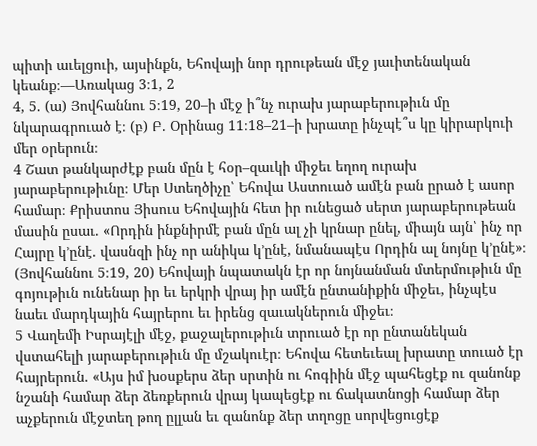պիտի աւելցուի, այսինքն, Եհովայի նոր դրութեան մէջ յաւիտենական կեանք։—Առակաց 3։1, 2
4, 5. (ա) Յովհաննու 5։19, 20–ի մէջ ի՞նչ ուրախ յարաբերութիւն մը նկարագրուած է։ (բ) Բ. Օրինաց 11։18–21–ի խրատը ինչպէ՞ս կը կիրարկուի մեր օրերուն։
4 Շատ թանկարժէք բան մըն է հօր–զաւկի միջեւ եղող ուրախ յարաբերութիւնը։ Մեր Ստեղծիչը՝ Եհովա Աստուած ամէն բան ըրած է ասոր համար։ Քրիստոս Յիսուս Եհովային հետ իր ունեցած սերտ յարաբերութեան մասին ըսաւ. «Որդին ինքնիրմէ բան մըն ալ չի կրնար ընել, միայն այն՝ ինչ որ Հայրը կ’ընէ. վասնզի ինչ որ անիկա կ’ընէ, նմանապէս Որդին ալ նոյնը կ’ընէ»։ (Յովհաննու 5։19, 20) Եհովայի նպատակն էր որ նոյնանման մտերմութիւն մը գոյութիւն ունենար իր եւ երկրի վրայ իր ամէն ընտանիքին միջեւ, ինչպէս նաեւ մարդկային հայրերու եւ իրենց զաւակներուն միջեւ։
5 Վաղեմի Իսրայէլի մէջ, քաջալերութիւն տրուած էր որ ընտանեկան վստահելի յարաբերութիւն մը մշակուէր։ Եհովա հետեւեալ խրատը տուած էր հայրերուն. «Այս իմ խօսքերս ձեր սրտին ու հոգիին մէջ պահեցէք ու զանոնք նշանի համար ձեր ձեռքերուն վրայ կապեցէք ու ճակատնոցի համար ձեր աչքերուն մէջտեղ թող ըլլան եւ զանոնք ձեր տղոցը սորվեցուցէք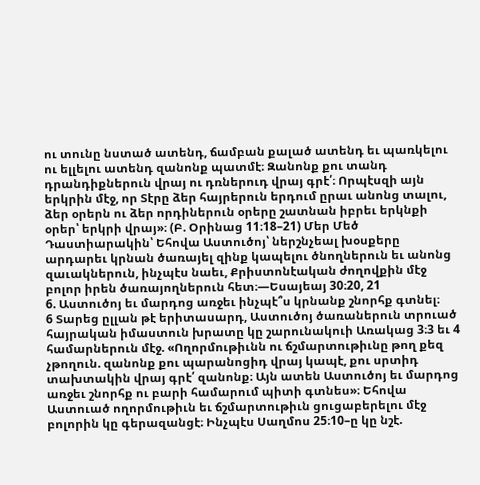ու տունը նստած ատենդ, ճամբան քալած ատենդ եւ պառկելու ու ելլելու ատենդ զանոնք պատմէ։ Զանոնք քու տանդ դրանդիքներուն վրայ ու դռներուդ վրայ գրէ՛։ Որպէսզի այն երկրին մէջ, որ Տէրը ձեր հայրերուն երդում ըրաւ անոնց տալու, ձեր օրերն ու ձեր որդիներուն օրերը շատնան իբրեւ երկնքի օրեր՝ երկրի վրայ»։ (Բ. Օրինաց 11։18–21) Մեր Մեծ Դաստիարակին՝ Եհովա Աստուծոյ՝ ներշնչեալ խօսքերը արդարեւ կրնան ծառայել զինք կապելու ծնողներուն եւ անոնց զաւակներուն, ինչպէս նաեւ, Քրիստոնէական ժողովքին մէջ բոլոր իրեն ծառայողներուն հետ։—Եսայեայ 30։20, 21
6. Աստուծոյ եւ մարդոց առջեւ ինչպէ՞ս կրնանք շնորհք գտնել։
6 Տարեց ըլլան թէ երիտասարդ, Աստուծոյ ծառաներուն տրուած հայրական իմաստուն խրատը կը շարունակուի Առակաց 3։3 եւ 4 համարներուն մէջ. «Ողորմութիւնն ու ճշմարտութիւնը թող քեզ չթողուն. զանոնք քու պարանոցիդ վրայ կապէ, քու սրտիդ տախտակին վրայ գրէ՛ զանոնք։ Այն ատեն Աստուծոյ եւ մարդոց առջեւ շնորհք ու բարի համարում պիտի գտնես»։ Եհովա Աստուած ողորմութիւն եւ ճշմարտութիւն ցուցաբերելու մէջ բոլորին կը գերազանցէ։ Ինչպէս Սաղմոս 25։10–ը կը նշէ.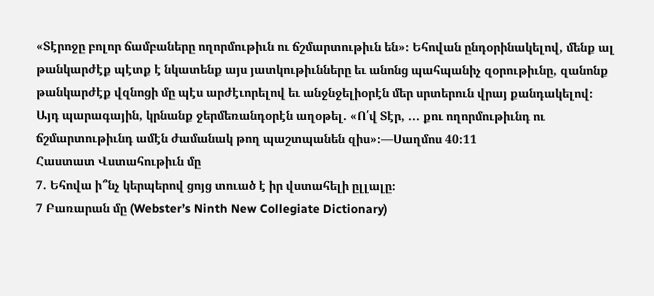«Տէրոջը բոլոր ճամբաները ողորմութիւն ու ճշմարտութիւն են»։ Եհովան ընդօրինակելով, մենք ալ թանկարժէք պէտք է նկատենք այս յատկութիւնները եւ անոնց պահպանիչ զօրութիւնը, զանոնք թանկարժէք վզնոցի մը պէս արժէւորելով եւ անջնջելիօրէն մեր սրտերուն վրայ քանդակելով։ Այդ պարագային, կրնանք ջերմեռանդօրէն աղօթել. «Ո՛վ Տէր, ... քու ողորմութիւնդ ու ճշմարտութիւնդ ամէն ժամանակ թող պաշտպանեն զիս»։—Սաղմոս 40։11
Հաստատ Վստահութիւն մը
7. Եհովա ի՞նչ կերպերով ցոյց տուած է իր վստահելի ըլլալը։
7 Բառարան մը (Webster’s Ninth New Collegiate Dictionary)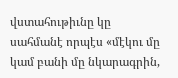վստահութիւնը կը սահմանէ որպէս «մէկու մը կամ բանի մը նկարագրին,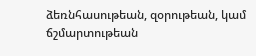ձեռնհասութեան, զօրութեան, կամ ճշմարտութեան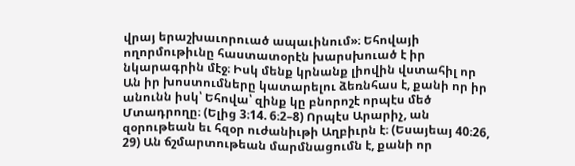վրայ երաշխաւորուած ապաւինում»։ Եհովայի ողորմութիւնը հաստատօրէն խարսխուած է իր նկարագրին մէջ։ Իսկ մենք կրնանք լիովին վստահիլ որ Ան իր խոստումները կատարելու ձեռնհաս է, քանի որ իր անունն իսկ՝ Եհովա՝ զինք կը բնորոշէ որպէս մեծ Մտադրողը։ (Ելից 3։14. 6։2–8) Որպէս Արարիչ, ան զօրութեան եւ հզօր ուժանիւթի Աղբիւրն է։ (Եսայեայ 40։26, 29) Ան ճշմարտութեան մարմնացումն է, քանի որ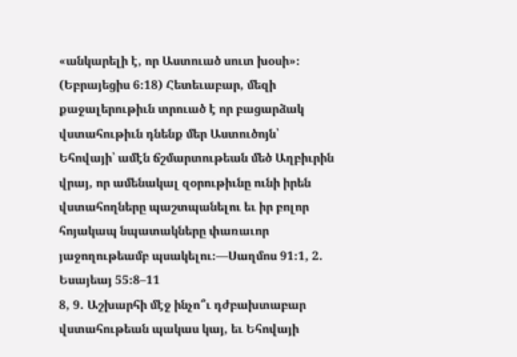«անկարելի է, որ Աստուած սուտ խօսի»։ (Եբրայեցիս 6։18) Հետեւաբար, մեզի քաջալերութիւն տրուած է որ բացարձակ վստահութիւն դնենք մեր Աստուծոյն՝ Եհովայի՝ ամէն ճշմարտութեան մեծ Աղբիւրին վրայ, որ ամենակալ զօրութիւնը ունի իրեն վստահողները պաշտպանելու եւ իր բոլոր հոյակապ նպատակները փառաւոր յաջողութեամբ պսակելու։—Սաղմոս 91։1, 2. Եսայեայ 55։8–11
8, 9. Աշխարհի մէջ ինչո՞ւ դժբախտաբար վստահութեան պակաս կայ, եւ Եհովայի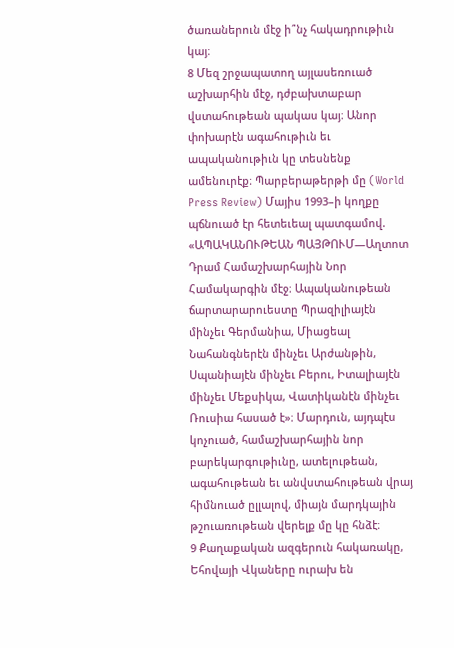ծառաներուն մէջ ի՞նչ հակադրութիւն կայ։
8 Մեզ շրջապատող այլասեռուած աշխարհին մէջ, դժբախտաբար վստահութեան պակաս կայ։ Անոր փոխարէն ագահութիւն եւ ապականութիւն կը տեսնենք ամենուրէք։ Պարբերաթերթի մը (World Press Review) Մայիս 1993–ի կողքը պճնուած էր հետեւեալ պատգամով. «ԱՊԱԿԱՆՈՒԹԵԱՆ ՊԱՅԹՈՒՄ—Աղտոտ Դրամ Համաշխարհային Նոր Համակարգին մէջ։ Ապականութեան ճարտարարուեստը Պրազիլիայէն մինչեւ Գերմանիա, Միացեալ Նահանգներէն մինչեւ Արժանթին, Սպանիայէն մինչեւ Բերու, Իտալիայէն մինչեւ Մեքսիկա, Վատիկանէն մինչեւ Ռուսիա հասած է»։ Մարդուն, այդպէս կոչուած, համաշխարհային նոր բարեկարգութիւնը, ատելութեան, ագահութեան եւ անվստահութեան վրայ հիմնուած ըլլալով, միայն մարդկային թշուառութեան վերելք մը կը հնձէ։
9 Քաղաքական ազգերուն հակառակը, Եհովայի Վկաները ուրախ են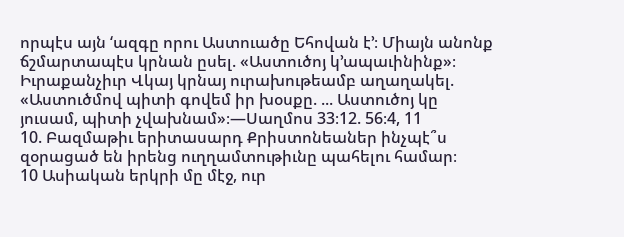որպէս այն ‘ազգը որու Աստուածը Եհովան է’։ Միայն անոնք ճշմարտապէս կրնան ըսել. «Աստուծոյ կ’ապաւինինք»։ Իւրաքանչիւր Վկայ կրնայ ուրախութեամբ աղաղակել. «Աստուծմով պիտի գովեմ իր խօսքը. ... Աստուծոյ կը յուսամ, պիտի չվախնամ»։—Սաղմոս 33։12. 56։4, 11
10. Բազմաթիւ երիտասարդ Քրիստոնեաներ ինչպէ՞ս զօրացած են իրենց ուղղամտութիւնը պահելու համար։
10 Ասիական երկրի մը մէջ, ուր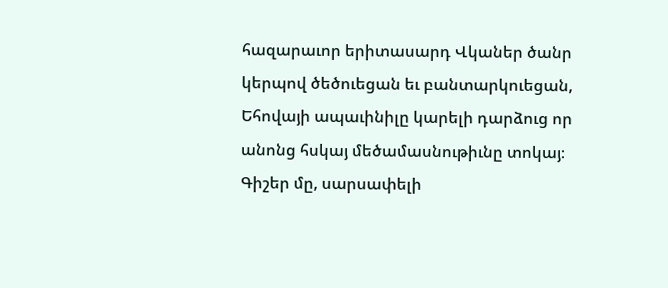հազարաւոր երիտասարդ Վկաներ ծանր կերպով ծեծուեցան եւ բանտարկուեցան, Եհովայի ապաւինիլը կարելի դարձուց որ անոնց հսկայ մեծամասնութիւնը տոկայ։ Գիշեր մը, սարսափելի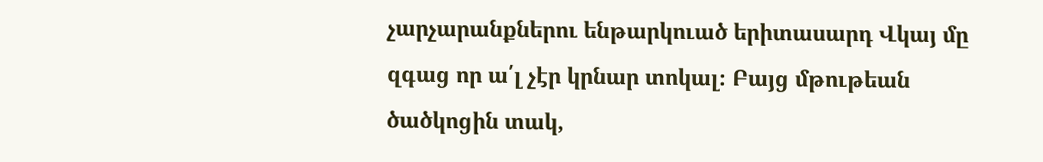չարչարանքներու ենթարկուած երիտասարդ Վկայ մը զգաց որ ա՛լ չէր կրնար տոկալ։ Բայց մթութեան ծածկոցին տակ,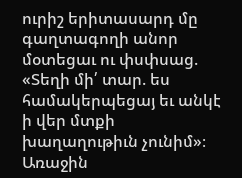ուրիշ երիտասարդ մը գաղտագողի անոր մօտեցաւ ու փսփսաց. «Տեղի մի՛ տար. ես համակերպեցայ եւ անկէ ի վեր մտքի խաղաղութիւն չունիմ»։ Առաջին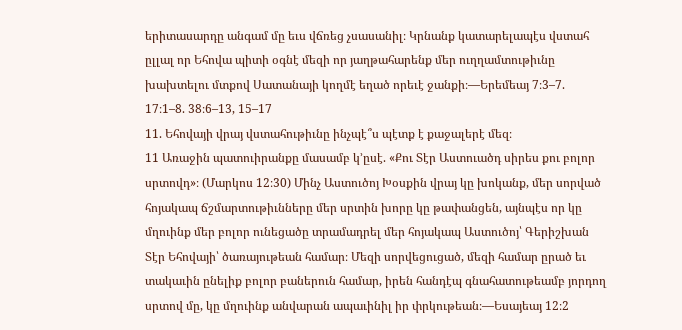երիտասարդը անգամ մը եւս վճռեց չսասանիլ։ Կրնանք կատարելապէս վստահ ըլլալ որ Եհովա պիտի օգնէ մեզի որ յաղթահարենք մեր ուղղամտութիւնը խախտելու մտքով Սատանայի կողմէ եղած որեւէ ջանքի։—Երեմեայ 7։3–7. 17։1–8. 38։6–13, 15–17
11. Եհովայի վրայ վստահութիւնը ինչպէ՞ս պէտք է քաջալերէ մեզ։
11 Առաջին պատուիրանքը մասամբ կ’ըսէ. «Քու Տէր Աստուածդ սիրես քու բոլոր սրտովդ»։ (Մարկոս 12։30) Մինչ Աստուծոյ Խօսքին վրայ կը խոկանք, մեր սորված հոյակապ ճշմարտութիւնները մեր սրտին խորը կը թափանցեն, այնպէս որ կը մղուինք մեր բոլոր ունեցածը տրամադրել մեր հոյակապ Աստուծոյ՝ Գերիշխան Տէր Եհովայի՝ ծառայութեան համար։ Մեզի սորվեցուցած, մեզի համար ըրած եւ տակաւին ընելիք բոլոր բաներուն համար, իրեն հանդէպ գնահատութեամբ յորդող սրտով մը, կը մղուինք անվարան ապաւինիլ իր փրկութեան։—Եսայեայ 12։2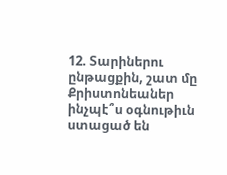12. Տարիներու ընթացքին, շատ մը Քրիստոնեաներ ինչպէ՞ս օգնութիւն ստացած են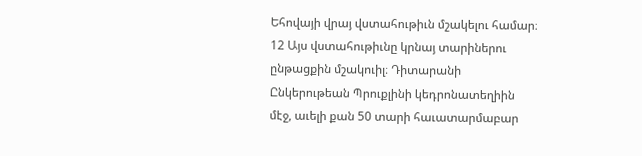Եհովայի վրայ վստահութիւն մշակելու համար։
12 Այս վստահութիւնը կրնայ տարիներու ընթացքին մշակուիլ։ Դիտարանի Ընկերութեան Պրուքլինի կեդրոնատեղիին մէջ, աւելի քան 50 տարի հաւատարմաբար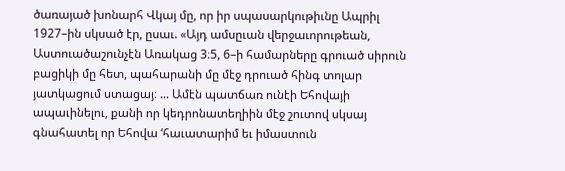ծառայած խոնարհ Վկայ մը, որ իր սպասարկութիւնը Ապրիլ 1927–ին սկսած էր, ըսաւ. «Այդ ամսըւան վերջաւորութեան, Աստուածաշունչէն Առակաց 3։5, 6–ի համարները գրուած սիրուն բացիկի մը հետ, պահարանի մը մէջ դրուած հինգ տոլար յատկացում ստացայ։ ... Ամէն պատճառ ունէի Եհովայի ապաւինելու, քանի որ կեդրոնատեղիին մէջ շուտով սկսայ գնահատել որ Եհովա ‘հաւատարիմ եւ իմաստուն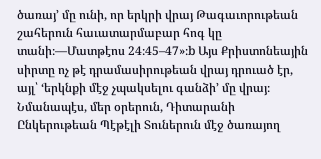ծառայ’ մը ունի, որ երկրի վրայ Թագաւորութեան շահերուն հաւատարմաբար հոգ կը տանի։—Մատթէոս 24։45–47»։b Այս Քրիստոնեային սիրտը ոչ թէ դրամասիրութեան վրայ դրուած էր, այլ՝ ‘երկնքի մէջ չպակսելու գանձի’ մը վրայ։ Նմանապէս, մեր օրերուն, Դիտարանի Ընկերութեան Պէթէլի Տուներուն մէջ ծառայող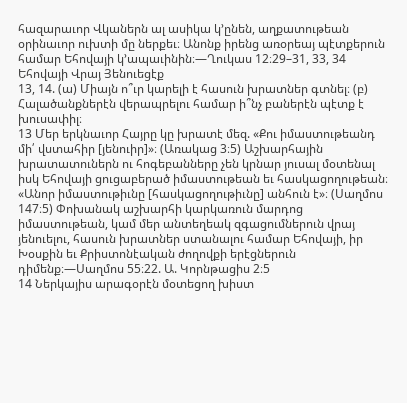հազարաւոր Վկաներն ալ ասիկա կ’ընեն, աղքատութեան օրինաւոր ուխտի մը ներքեւ։ Անոնք իրենց առօրեայ պէտքերուն համար Եհովայի կ’ապաւինին։—Ղուկաս 12։29–31, 33, 34
Եհովայի Վրայ Յենուեցէք
13, 14. (ա) Միայն ո՞ւր կարելի է հասուն խրատներ գտնել։ (բ) Հալածանքներէն վերապրելու համար ի՞նչ բաներէն պէտք է խուսափիլ։
13 Մեր երկնաւոր Հայրը կը խրատէ մեզ. «Քու իմաստութեանդ մի՛ վստահիր [յենուիր]»։ (Առակաց 3։5) Աշխարհային խրատատուներն ու հոգեբանները չեն կրնար յուսալ մօտենալ իսկ Եհովայի ցուցաբերած իմաստութեան եւ հասկացողութեան։ «Անոր իմաստութիւնը [հասկացողութիւնը] անհուն է»։ (Սաղմոս 147։5) Փոխանակ աշխարհի կարկառուն մարդոց իմաստութեան, կամ մեր անտեղեակ զգացումներուն վրայ յենուելու, հասուն խրատներ ստանալու համար Եհովայի, իր Խօսքին եւ Քրիստոնէական ժողովքի երէցներուն դիմենք։—Սաղմոս 55։22. Ա. Կորնթացիս 2։5
14 Ներկայիս արագօրէն մօտեցող խիստ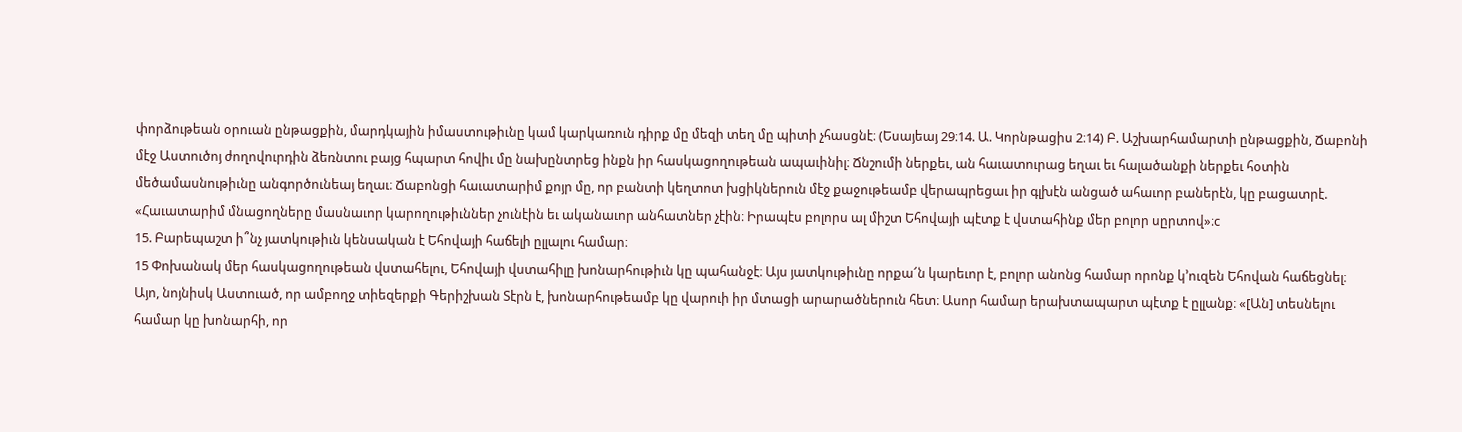փորձութեան օրուան ընթացքին, մարդկային իմաստութիւնը կամ կարկառուն դիրք մը մեզի տեղ մը պիտի չհասցնէ։ (Եսայեայ 29։14. Ա. Կորնթացիս 2։14) Բ. Աշխարհամարտի ընթացքին, Ճաբոնի մէջ Աստուծոյ ժողովուրդին ձեռնտու բայց հպարտ հովիւ մը նախընտրեց ինքն իր հասկացողութեան ապաւինիլ։ Ճնշումի ներքեւ, ան հաւատուրաց եղաւ եւ հալածանքի ներքեւ հօտին մեծամասնութիւնը անգործունեայ եղաւ։ Ճաբոնցի հաւատարիմ քոյր մը, որ բանտի կեղտոտ խցիկներուն մէջ քաջութեամբ վերապրեցաւ իր գլխէն անցած ահաւոր բաներէն, կը բացատրէ. «Հաւատարիմ մնացողները մասնաւոր կարողութիւններ չունէին եւ ականաւոր անհատներ չէին։ Իրապէս բոլորս ալ միշտ Եհովայի պէտք է վստահինք մեր բոլոր սըրտով»։c
15. Բարեպաշտ ի՞նչ յատկութիւն կենսական է Եհովայի հաճելի ըլլալու համար։
15 Փոխանակ մեր հասկացողութեան վստահելու, Եհովայի վստահիլը խոնարհութիւն կը պահանջէ։ Այս յատկութիւնը որքա՜ն կարեւոր է, բոլոր անոնց համար որոնք կ’ուզեն Եհովան հաճեցնել։ Այո, նոյնիսկ Աստուած, որ ամբողջ տիեզերքի Գերիշխան Տէրն է, խոնարհութեամբ կը վարուի իր մտացի արարածներուն հետ։ Ասոր համար երախտապարտ պէտք է ըլլանք։ «[Ան] տեսնելու համար կը խոնարհի, որ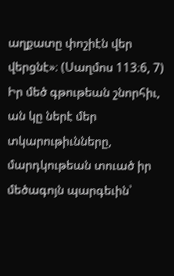աղքատը փոշիէն վեր վերցնէ»։ (Սաղմոս 113։6, 7) Իր մեծ գթութեան շնորհիւ, ան կը ներէ մեր տկարութիւնները, մարդկութեան տուած իր մեծագոյն պարգեւին՝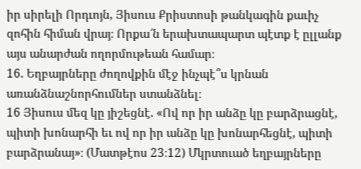իր սիրելի Որդւոյն, Յիսուս Քրիստոսի թանկագին քաւիչ զոհին հիման վրայ։ Որքա՜ն երախտապարտ պէտք է ըլլանք այս անարժան ողորմութեան համար։
16. Եղբայրները ժողովքին մէջ ինչպէ՞ս կրնան առանձնաշնորհումներ ստանձնել։
16 Յիսուս մեզ կը յիշեցնէ. «Ով որ իր անձը կը բարձրացնէ, պիտի խոնարհի եւ ով որ իր անձը կը խոնարհեցնէ, պիտի բարձրանայ»։ (Մատթէոս 23։12) Մկրտուած եղբայրները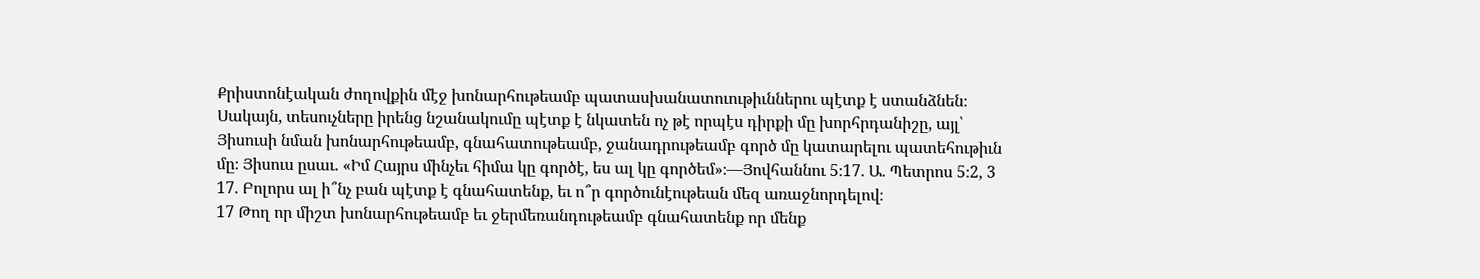Քրիստոնէական ժողովքին մէջ խոնարհութեամբ պատասխանատուութիւններու պէտք է ստանձնեն։ Սակայն, տեսուչները իրենց նշանակումը պէտք է նկատեն ոչ թէ որպէս դիրքի մը խորհրդանիշը, այլ՝ Յիսուսի նման խոնարհութեամբ, գնահատութեամբ, ջանադրութեամբ գործ մը կատարելու պատեհութիւն մը։ Յիսուս ըսաւ. «Իմ Հայրս մինչեւ հիմա կը գործէ, ես ալ կը գործեմ»։—Յովհաննու 5։17. Ա. Պետրոս 5։2, 3
17. Բոլորս ալ ի՞նչ բան պէտք է գնահատենք, եւ ո՞ր գործունէութեան մեզ առաջնորդելով։
17 Թող որ միշտ խոնարհութեամբ եւ ջերմեռանդութեամբ գնահատենք որ մենք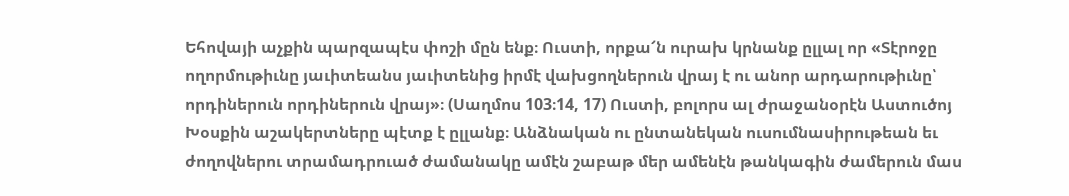Եհովայի աչքին պարզապէս փոշի մըն ենք։ Ուստի, որքա՜ն ուրախ կրնանք ըլլալ որ «Տէրոջը ողորմութիւնը յաւիտեանս յաւիտենից իրմէ վախցողներուն վրայ է ու անոր արդարութիւնը՝ որդիներուն որդիներուն վրայ»։ (Սաղմոս 103։14, 17) Ուստի, բոլորս ալ ժրաջանօրէն Աստուծոյ Խօսքին աշակերտները պէտք է ըլլանք։ Անձնական ու ընտանեկան ուսումնասիրութեան եւ ժողովներու տրամադրուած ժամանակը ամէն շաբաթ մեր ամենէն թանկագին ժամերուն մաս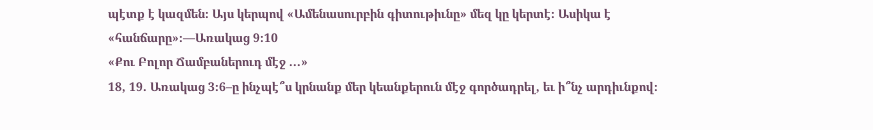պէտք է կազմեն։ Այս կերպով «Ամենասուրբին գիտութիւնը» մեզ կը կերտէ։ Ասիկա է «հանճարը»։—Առակաց 9։10
«Քու Բոլոր Ճամբաներուդ մէջ ...»
18, 19. Առակաց 3։6–ը ինչպէ՞ս կրնանք մեր կեանքերուն մէջ գործադրել, եւ ի՞նչ արդիւնքով։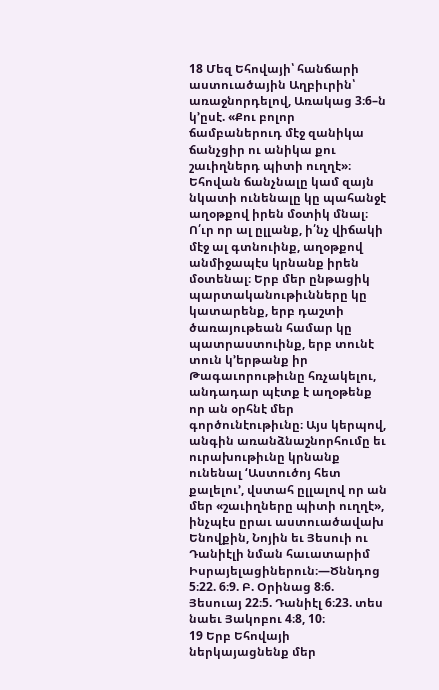18 Մեզ Եհովայի՝ հանճարի աստուածային Աղբիւրին՝ առաջնորդելով, Առակաց 3։6–ն կ’ըսէ. «Քու բոլոր ճամբաներուդ մէջ զանիկա ճանչցիր ու անիկա քու շաւիղներդ պիտի ուղղէ»։ Եհովան ճանչնալը կամ զայն նկատի ունենալը կը պահանջէ աղօթքով իրեն մօտիկ մնալ։ Ո՛ւր որ ալ ըլլանք, ի՛նչ վիճակի մէջ ալ գտնուինք, աղօթքով անմիջապէս կրնանք իրեն մօտենալ։ Երբ մեր ընթացիկ պարտականութիւնները կը կատարենք, երբ դաշտի ծառայութեան համար կը պատրաստուինք, երբ տունէ տուն կ’երթանք իր Թագաւորութիւնը հռչակելու, անդադար պէտք է աղօթենք որ ան օրհնէ մեր գործունէութիւնը։ Այս կերպով, անգին առանձնաշնորհումը եւ ուրախութիւնը կրնանք ունենալ ‘Աստուծոյ հետ քալելու’, վստահ ըլլալով որ ան մեր «շաւիղները պիտի ուղղէ», ինչպէս ըրաւ աստուածավախ Ենովքին, Նոյին եւ Յեսուի ու Դանիէլի նման հաւատարիմ Իսրայելացիներուն։—Ծննդոց 5։22. 6։9. Բ. Օրինաց 8։6. Յեսուայ 22։5. Դանիէլ 6։23. տես նաեւ Յակոբու 4։8, 10։
19 Երբ Եհովայի ներկայացնենք մեր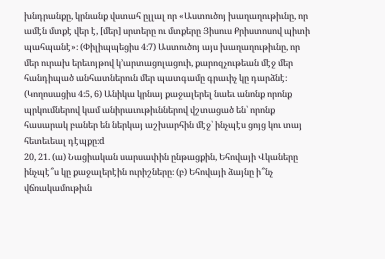խնդրանքը, կրնանք վստահ ըլլալ որ «Աստուծոյ խաղաղութիւնը, որ ամէն մտքէ վեր է, [մեր] սրտերը ու մտքերը Յիսուս Քրիստոսով պիտի պահպանէ»։ (Փիլիպպեցիս 4։7) Աստուծոյ այս խաղաղութիւնը, որ մեր ուրախ երեւոյթով կ’արտացոլացուի, քարոզչութեան մէջ մեր հանդիպած անհատներուն մեր պատգամը գրաւիչ կը դարձնէ։ (Կողոսացիս 4։5, 6) Անիկա կրնայ քաջալերել նաեւ անոնք որոնք պրկումներով կամ անիրաւութիւններով վշտացած են՝ որոնք հասարակ բաներ են ներկայ աշխարհին մէջ՝ ինչպէս ցոյց կու տայ հետեւեալ դէպքը։d
20, 21. (ա) Նացիական սարսափին ընթացքին, Եհովայի Վկաները ինչպէ՞ս կը քաջալերէին ուրիշները։ (բ) Եհովայի ձայնը ի՞նչ վճռակամութիւն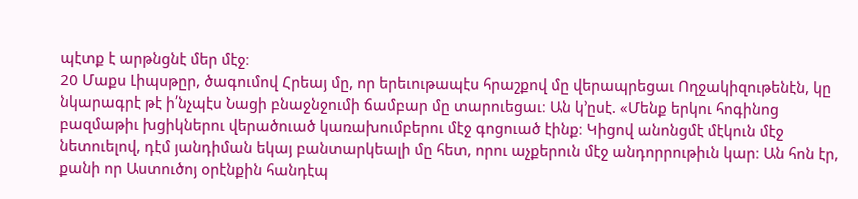պէտք է արթնցնէ մեր մէջ։
20 Մաքս Լիպսթըր, ծագումով Հրեայ մը, որ երեւութապէս հրաշքով մը վերապրեցաւ Ողջակիզութենէն, կը նկարագրէ թէ ի՛նչպէս Նացի բնաջնջումի ճամբար մը տարուեցաւ։ Ան կ’ըսէ. «Մենք երկու հոգինոց բազմաթիւ խցիկներու վերածուած կառախումբերու մէջ գոցուած էինք։ Կիցով անոնցմէ մէկուն մէջ նետուելով, դէմ յանդիման եկայ բանտարկեալի մը հետ, որու աչքերուն մէջ անդորրութիւն կար։ Ան հոն էր, քանի որ Աստուծոյ օրէնքին հանդէպ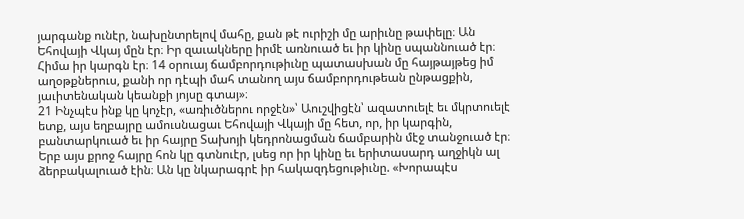յարգանք ունէր, նախընտրելով մահը, քան թէ ուրիշի մը արիւնը թափելը։ Ան Եհովայի Վկայ մըն էր։ Իր զաւակները իրմէ առնուած եւ իր կինը սպաննուած էր։ Հիմա իր կարգն էր։ 14 օրուայ ճամբորդութիւնը պատասխան մը հայթայթեց իմ աղօթքներուս, քանի որ դէպի մահ տանող այս ճամբորդութեան ընթացքին, յաւիտենական կեանքի յոյսը գտայ»։
21 Ինչպէս ինք կը կոչէր, «առիւծներու որջէն»՝ Աուշվիցէն՝ ազատուելէ եւ մկրտուելէ ետք, այս եղբայրը ամուսնացաւ Եհովայի Վկայի մը հետ, որ, իր կարգին, բանտարկուած եւ իր հայրը Տախոյի կեդրոնացման ճամբարին մէջ տանջուած էր։ Երբ այս քրոջ հայրը հոն կը գտնուէր, լսեց որ իր կինը եւ երիտասարդ աղջիկն ալ ձերբակալուած էին։ Ան կը նկարագրէ իր հակազդեցութիւնը. «Խորապէս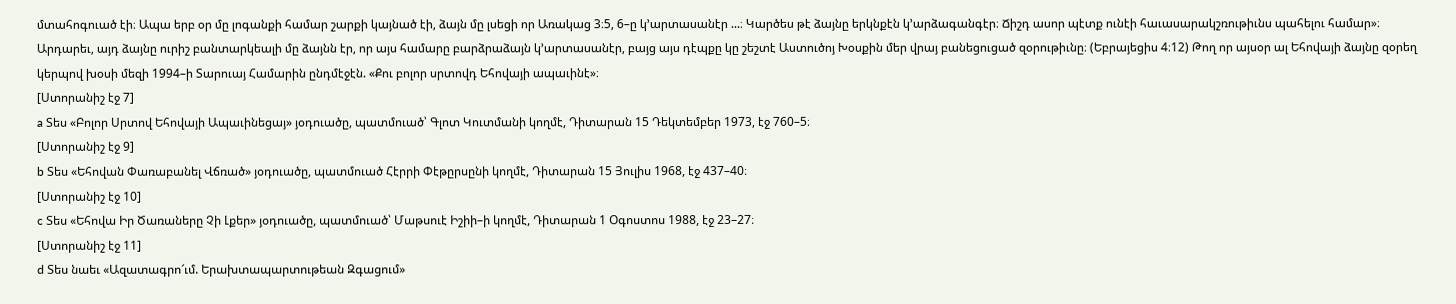մտահոգուած էի։ Ապա երբ օր մը լոգանքի համար շարքի կայնած էի, ձայն մը լսեցի որ Առակաց 3։5, 6–ը կ’արտասանէր ...։ Կարծես թէ ձայնը երկնքէն կ’արձագանգէր։ Ճիշդ ասոր պէտք ունէի հաւասարակշռութիւնս պահելու համար»։ Արդարեւ, այդ ձայնը ուրիշ բանտարկեալի մը ձայնն էր, որ այս համարը բարձրաձայն կ’արտասանէր, բայց այս դէպքը կը շեշտէ Աստուծոյ Խօսքին մեր վրայ բանեցուցած զօրութիւնը։ (Եբրայեցիս 4։12) Թող որ այսօր ալ Եհովայի ձայնը զօրեղ կերպով խօսի մեզի 1994–ի Տարուայ Համարին ընդմէջէն. «Քու բոլոր սրտովդ Եհովայի ապաւինէ»։
[Ստորանիշ էջ 7]
a Տես «Բոլոր Սրտով Եհովայի Ապաւինեցայ» յօդուածը, պատմուած՝ Գլոտ Կուտմանի կողմէ, Դիտարան 15 Դեկտեմբեր 1973, էջ 760–5։
[Ստորանիշ էջ 9]
b Տես «Եհովան Փառաբանել Վճռած» յօդուածը, պատմուած Հէրրի Փէթըրսընի կողմէ, Դիտարան 15 Յուլիս 1968, էջ 437–40։
[Ստորանիշ էջ 10]
c Տես «Եհովա Իր Ծառաները Չի Լքեր» յօդուածը, պատմուած՝ Մաթսուէ Իշիի–ի կողմէ, Դիտարան 1 Օգոստոս 1988, էջ 23–27։
[Ստորանիշ էջ 11]
d Տես նաեւ «Ազատագրո՜ւմ. Երախտապարտութեան Զգացում»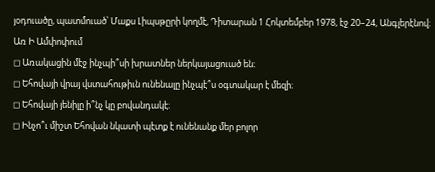յօդուածը, պատմուած՝ Մաքս Լիպսթըրի կողմէ, Դիտարան 1 Հոկտեմբեր 1978, էջ 20–24, Անգլերէնով։
Առ Ի Ամփոփում
◻ Առակացին մէջ ինչպի՞սի խրատներ ներկայացուած են։
◻ Եհովայի վրայ վստահութիւն ունենալը ինչպէ՞ս օգտակար է մեզի։
◻ Եհովայի յենիլը ի՞նչ կը բովանդակէ։
◻ Ինչո՞ւ միշտ Եհովան նկատի պէտք է ունենանք մեր բոլոր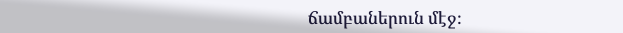ճամբաներուն մէջ։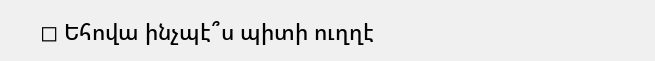◻ Եհովա ինչպէ՞ս պիտի ուղղէ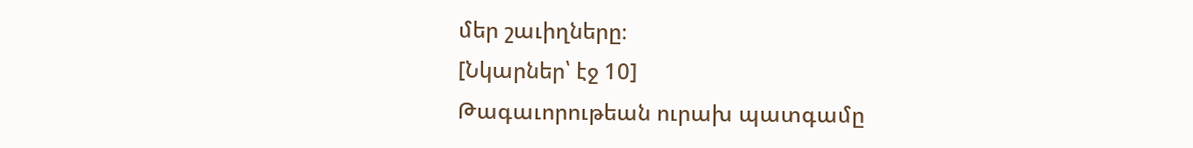մեր շաւիղները։
[Նկարներ՝ էջ 10]
Թագաւորութեան ուրախ պատգամը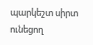պարկեշտ սիրտ ունեցող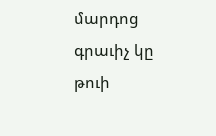մարդոց գրաւիչ կը թուի